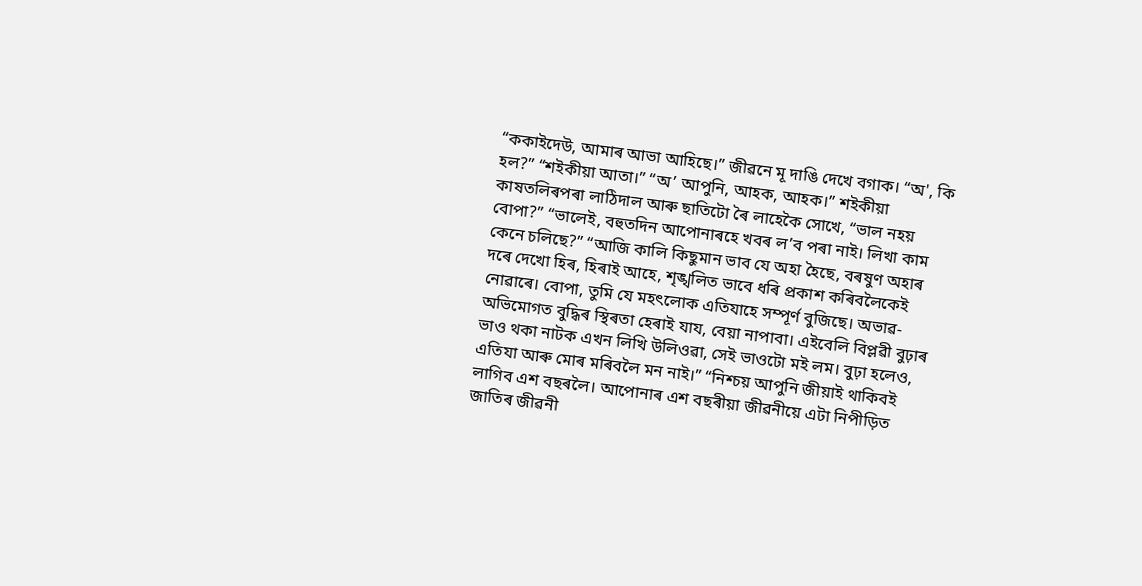“ককাইদেউ, আমাৰ আভা আহিছে।” জীৱনে মূ দাঙি দেখে বগাক। “অ', কি হল?” “শইকীয়া আতা।” “অ’ আপুনি, আহক, আহক।” শইকীয়া কাষতলিৰপৰা লাঠিদাল আৰু ছাতিটো ৰৈ লাহেকৈ সোখে, “ভাল নহয় বোপা?” “ভালেই, বহুতদিন আপোনাৰহে খবৰ ল’ব পৰা নাই। লিখা কাম কেনে চলিছে?” “আজি কালি কিছুমান ভাব যে অহা হৈছে, বৰষুণ অহাৰ দৰে দেখো হিৰ, হিৰাই আহে, শৃঙ্খলিত ভাবে ধৰি প্ৰকাশ কৰিবলৈকেই নোৱাৰে। বোপা, তুমি যে মহৎলোক এতিযাহে সম্পূৰ্ণ বুজিছে। অভাৱ-অভিমোগত বুদ্ধিৰ স্থিৰতা হেৰাই যায, বেয়া নাপাবা। এইবেলি বিপ্লৱী বুঢ়াৰ ভাও থকা নাটক এখন লিখি উলিওৱা, সেই ভাওটো মই লম। বুঢ়া হলেও, এতিযা আৰু মোৰ মৰিবলৈ মন নাই।” “নিশ্চয় আপুনি জীয়াই থাকিবই লাগিব এশ বছৰলৈ। আপোনাৰ এশ বছৰীয়া জীৱনীয়ে এটা নিপীড়িত জাতিৰ জীৱনী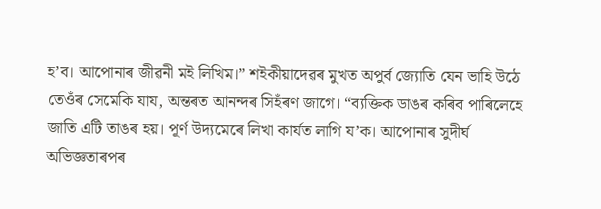হ’ব। আপোনাৰ জীৱনী মই লিখিম।” শইকীয়াদেৱৰ মুখত অপুৰ্ব জ্যোতি যেন ভাহি উঠে তেওঁৰ সেমেকি যায, অন্তৰত আনন্দৰ সিহঁৰণ জাগে। “ব্যক্তিক ডাঙৰ কৰিব পাৰিলেহে জাতি এটি তাঙৰ হয়। পূৰ্ণ উদ্যমেৰে লিখা কাৰ্যত লাগি য’ক। আপোনাৰ সুদীৰ্ঘ অভিজ্ঞতাৰপৰ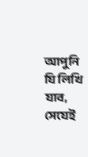আপুনি যি লিখি যাব, সেযেই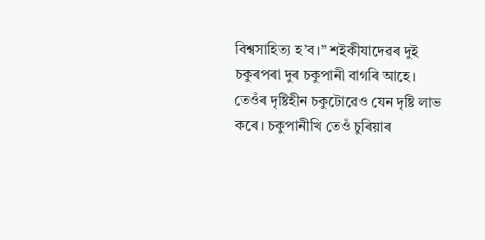বিশ্বসাহিত্য হ’ব।” শইকীযাদেৱৰ দুই চকুৰপৰা দুৰ চকুপানী বাগৰি আহে। তেওঁৰ দৃষ্টিহীন চকুটোৱেও যেন দৃষ্টি লাভ কৰে। চকুপানীখি তেওঁ চুৰিয়াৰ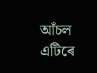আঁচল এটিৰে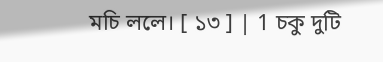মচি ললে। [ ১৩ ] | 1 চকু দুটি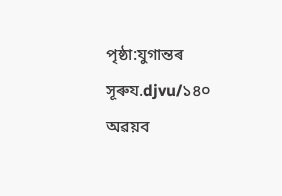পৃষ্ঠা:যুগান্তৰ সূৰুয.djvu/১৪০
অৱয়ব